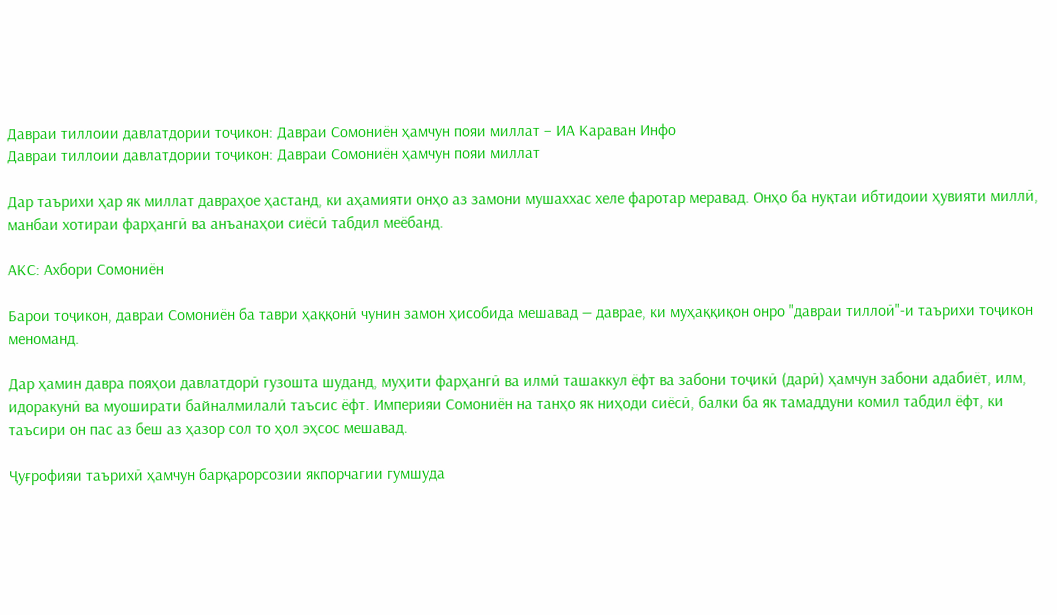Давраи тиллоии давлатдории тоҷикон: Давраи Сомониён ҳамчун пояи миллат – ИА Караван Инфо
Давраи тиллоии давлатдории тоҷикон: Давраи Сомониён ҳамчун пояи миллат

Дар таърихи ҳар як миллат давраҳое ҳастанд, ки аҳамияти онҳо аз замони мушаххас хеле фаротар меравад. Онҳо ба нуқтаи ибтидоии ҳувияти миллӣ, манбаи хотираи фарҳангӣ ва анъанаҳои сиёсӣ табдил меёбанд.

АКС: Ахбори Сомониён

Барои тоҷикон, давраи Сомониён ба таври ҳаққонӣ чунин замон ҳисобида мешавад — даврае, ки муҳаққиқон онро "давраи тиллоӣ"-и таърихи тоҷикон меноманд.

Дар ҳамин давра пояҳои давлатдорӣ гузошта шуданд, муҳити фарҳангӣ ва илмӣ ташаккул ёфт ва забони тоҷикӣ (дарӣ) ҳамчун забони адабиёт, илм, идоракунӣ ва муоширати байналмилалӣ таъсис ёфт. Империяи Сомониён на танҳо як ниҳоди сиёсӣ, балки ба як тамаддуни комил табдил ёфт, ки таъсири он пас аз беш аз ҳазор сол то ҳол эҳсос мешавад.

Ҷуғрофияи таърихӣ ҳамчун барқарорсозии якпорчагии гумшуда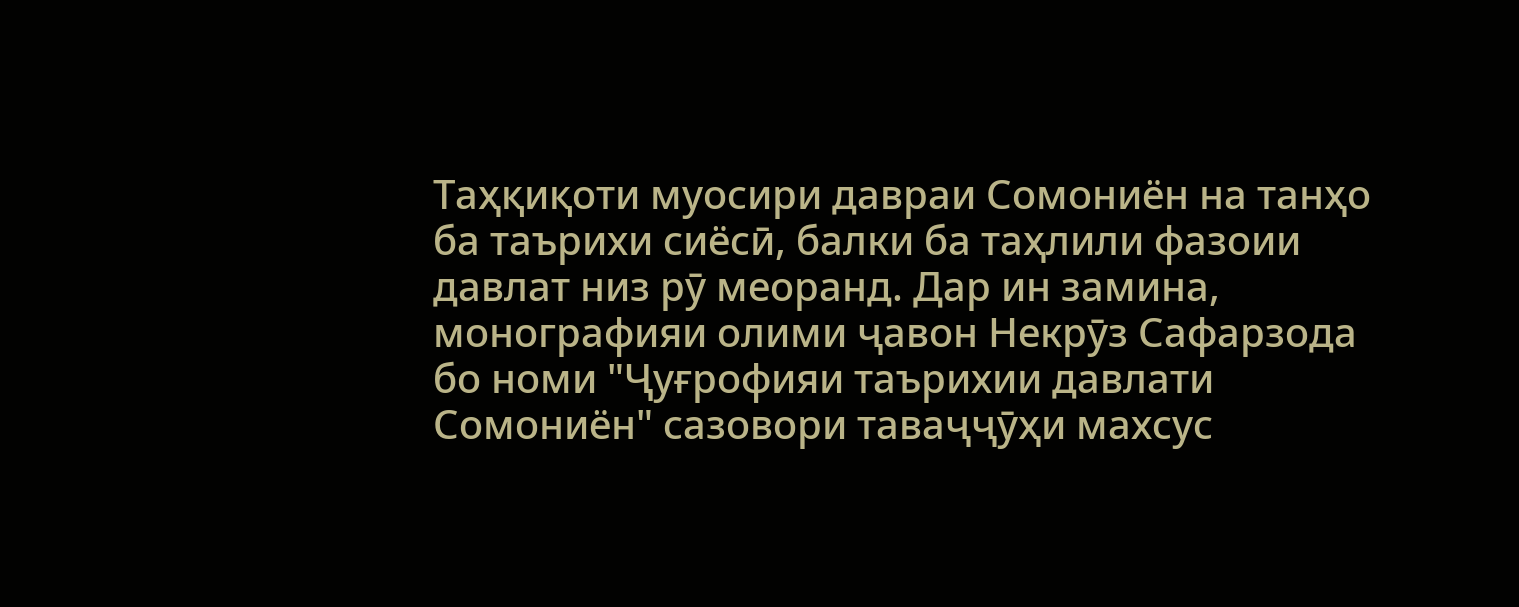Таҳқиқоти муосири давраи Сомониён на танҳо ба таърихи сиёсӣ, балки ба таҳлили фазоии давлат низ рӯ меоранд. Дар ин замина, монографияи олими ҷавон Некрӯз Сафарзода бо номи "Ҷуғрофияи таърихии давлати Сомониён" сазовори таваҷҷӯҳи махсус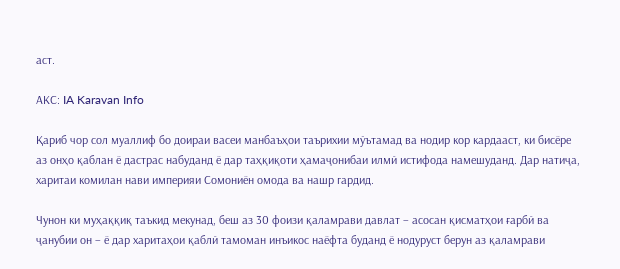аст.

АКС: IA Karavan Info

Қариб чор сол муаллиф бо доираи васеи манбаъҳои таърихии мӯътамад ва нодир кор кардааст, ки бисёре аз онҳо қаблан ё дастрас набуданд ё дар таҳқиқоти ҳамаҷонибаи илмӣ истифода намешуданд. Дар натиҷа, харитаи комилан нави империяи Сомониён омода ва нашр гардид.

Чунон ки муҳаққиқ таъкид мекунад, беш аз 30 фоизи қаламрави давлат – асосан қисматҳои ғарбӣ ва ҷанубии он – ё дар харитаҳои қаблӣ тамоман инъикос наёфта буданд ё нодуруст берун аз қаламрави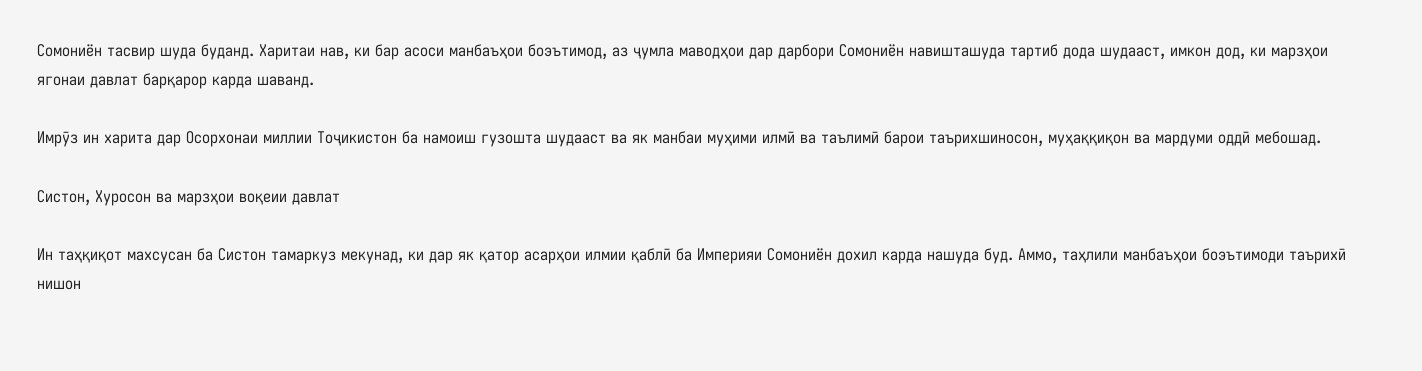Сомониён тасвир шуда буданд. Харитаи нав, ки бар асоси манбаъҳои боэътимод, аз ҷумла маводҳои дар дарбори Сомониён навишташуда тартиб дода шудааст, имкон дод, ки марзҳои ягонаи давлат барқарор карда шаванд.

Имрӯз ин харита дар Осорхонаи миллии Тоҷикистон ба намоиш гузошта шудааст ва як манбаи муҳими илмӣ ва таълимӣ барои таърихшиносон, муҳаққиқон ва мардуми оддӣ мебошад.

Систон, Хуросон ва марзҳои воқеии давлат

Ин таҳқиқот махсусан ба Систон тамаркуз мекунад, ки дар як қатор асарҳои илмии қаблӣ ба Империяи Сомониён дохил карда нашуда буд. Аммо, таҳлили манбаъҳои боэътимоди таърихӣ нишон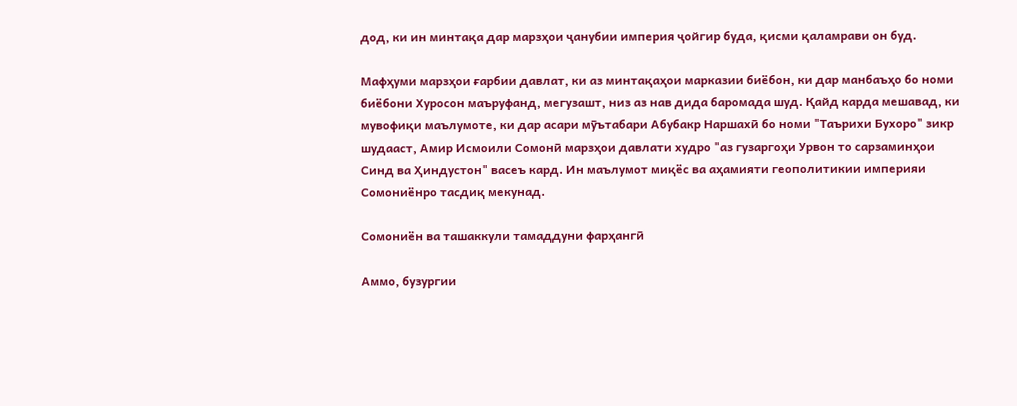дод, ки ин минтақа дар марзҳои ҷанубии империя ҷойгир буда, қисми қаламрави он буд.

Мафҳуми марзҳои ғарбии давлат, ки аз минтақаҳои марказии биёбон, ки дар манбаъҳо бо номи биёбони Хуросон маъруфанд, мегузашт, низ аз нав дида баромада шуд. Қайд карда мешавад, ки мувофиқи маълумоте, ки дар асари мӯътабари Абубакр Наршахӣ бо номи "Таърихи Бухоро" зикр шудааст, Амир Исмоили Сомонӣ марзҳои давлати худро "аз гузаргоҳи Урвон то сарзаминҳои Синд ва Ҳиндустон" васеъ кард. Ин маълумот миқёс ва аҳамияти геополитикии империяи Сомониёнро тасдиқ мекунад.

Сомониён ва ташаккули тамаддуни фарҳангӣ

Аммо, бузургии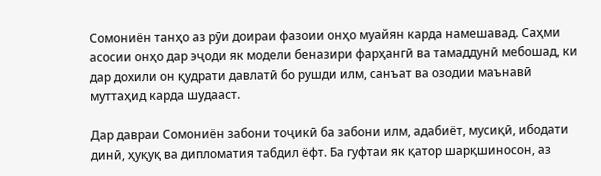Сомониён танҳо аз рӯи доираи фазоии онҳо муайян карда намешавад. Саҳми асосии онҳо дар эҷоди як модели беназири фарҳангӣ ва тамаддунӣ мебошад, ки дар дохили он қудрати давлатӣ бо рушди илм, санъат ва озодии маънавӣ муттаҳид карда шудааст.

Дар давраи Сомониён забони тоҷикӣ ба забони илм, адабиёт, мусиқӣ, ибодати динӣ, ҳуқуқ ва дипломатия табдил ёфт. Ба гуфтаи як қатор шарқшиносон, аз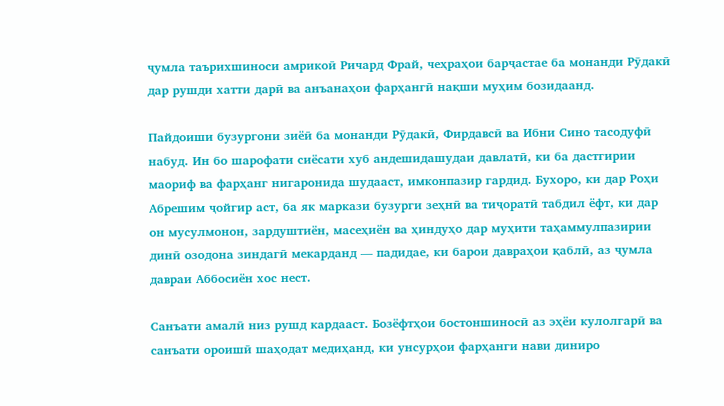ҷумла таърихшиноси амрикоӣ Ричард Фрай, чеҳраҳои барҷастае ба монанди Рӯдакӣ дар рушди хатти дарӣ ва анъанаҳои фарҳангӣ нақши муҳим бозидаанд.

Пайдоиши бузургони зиёӣ ба монанди Рӯдакӣ, Фирдавсӣ ва Ибни Сино тасодуфӣ набуд. Ин бо шарофати сиёсати хуб андешидашудаи давлатӣ, ки ба дастгирии маориф ва фарҳанг нигаронида шудааст, имконпазир гардид. Бухоро, ки дар Роҳи Абрешим ҷойгир аст, ба як маркази бузурги зеҳнӣ ва тиҷоратӣ табдил ёфт, ки дар он мусулмонон, зардуштиён, масеҳиён ва ҳиндуҳо дар муҳити таҳаммулпазирии динӣ озодона зиндагӣ мекарданд — падидае, ки барои давраҳои қаблӣ, аз ҷумла давраи Аббосиён хос нест.

Санъати амалӣ низ рушд кардааст. Бозёфтҳои бостоншиносӣ аз эҳёи кулолгарӣ ва санъати ороишӣ шаҳодат медиҳанд, ки унсурҳои фарҳанги нави диниро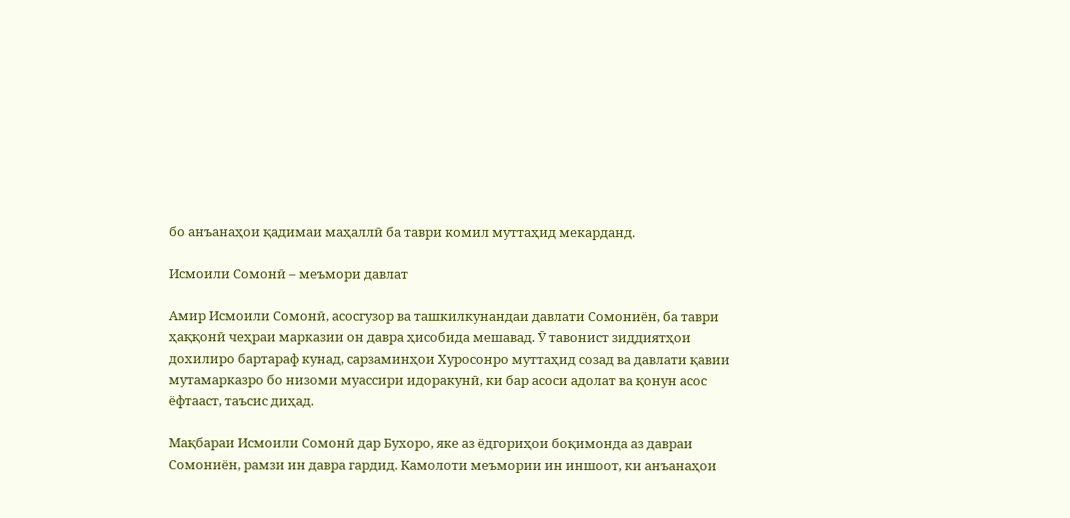бо анъанаҳои қадимаи маҳаллӣ ба таври комил муттаҳид мекарданд.

Исмоили Сомонӣ – меъмори давлат

Амир Исмоили Сомонӣ, асосгузор ва ташкилкунандаи давлати Сомониён, ба таври ҳаққонӣ чеҳраи марказии он давра ҳисобида мешавад. Ӯ тавонист зиддиятҳои дохилиро бартараф кунад, сарзаминҳои Хуросонро муттаҳид созад ва давлати қавии мутамарказро бо низоми муассири идоракунӣ, ки бар асоси адолат ва қонун асос ёфтааст, таъсис диҳад.

Мақбараи Исмоили Сомонӣ дар Бухоро, яке аз ёдгориҳои боқимонда аз давраи Сомониён, рамзи ин давра гардид. Камолоти меъмории ин иншоот, ки анъанаҳои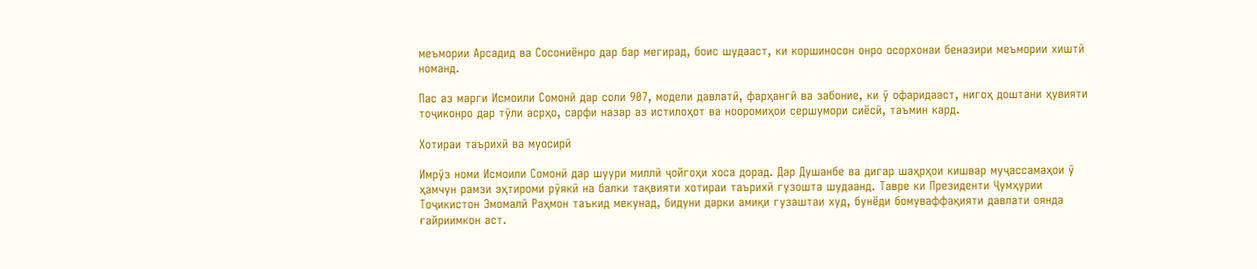меъмории Арсадид ва Сосониёнро дар бар мегирад, боис шудааст, ки коршиносон онро осорхонаи беназири меъмории хиштӣ номанд.

Пас аз марги Исмоили Сомонӣ дар соли 907, модели давлатӣ, фарҳангӣ ва забоние, ки ӯ офаридааст, нигоҳ доштани ҳувияти тоҷиконро дар тӯли асрҳо, сарфи назар аз истилоҳот ва нооромиҳои сершумори сиёсӣ, таъмин кард.

Хотираи таърихӣ ва муосирӣ

Имрӯз номи Исмоили Сомонӣ дар шуури миллӣ ҷойгоҳи хоса дорад. Дар Душанбе ва дигар шаҳрҳои кишвар муҷассамаҳои ӯ ҳамчун рамзи эҳтироми рӯякӣ на балки тақвияти хотираи таърихӣ гузошта шудаанд. Тавре ки Президенти Ҷумҳурии Тоҷикистон Эмомалӣ Раҳмон таъкид мекунад, бидуни дарки амиқи гузаштаи худ, бунёди бомуваффақияти давлати оянда ғайриимкон аст.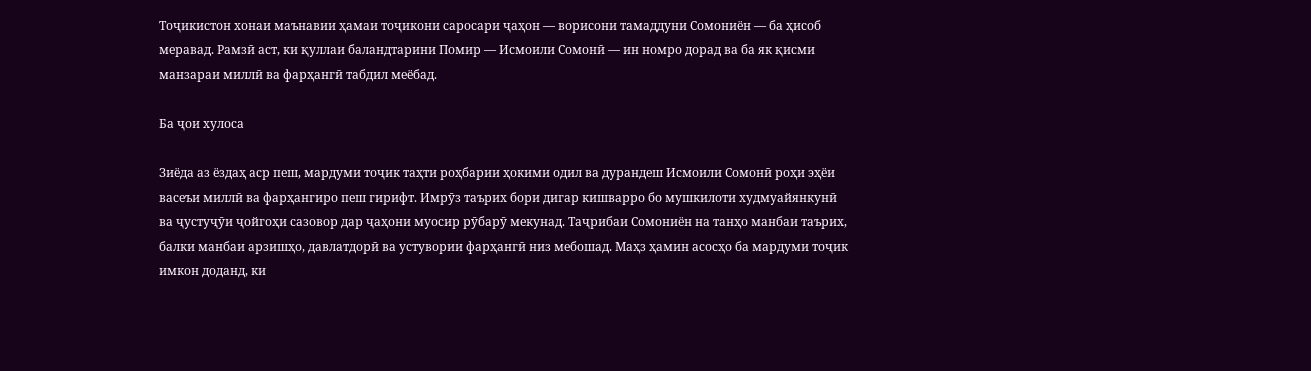Тоҷикистон хонаи маънавии ҳамаи тоҷикони саросари ҷаҳон — ворисони тамаддуни Сомониён — ба ҳисоб меравад. Рамзӣ аст, ки қуллаи баландтарини Помир — Исмоили Сомонӣ — ин номро дорад ва ба як қисми манзараи миллӣ ва фарҳангӣ табдил меёбад.

Ба ҷои хулоса

Зиёда аз ёздаҳ аср пеш, мардуми тоҷик таҳти роҳбарии ҳокими одил ва дурандеш Исмоили Сомонӣ роҳи эҳёи васеъи миллӣ ва фарҳангиро пеш гирифт. Имрӯз таърих бори дигар кишварро бо мушкилоти худмуайянкунӣ ва ҷустуҷӯи ҷойгоҳи сазовор дар ҷаҳони муосир рӯбарӯ мекунад. Таҷрибаи Сомониён на танҳо манбаи таърих, балки манбаи арзишҳо, давлатдорӣ ва устувории фарҳангӣ низ мебошад. Маҳз ҳамин асосҳо ба мардуми тоҷик имкон доданд, ки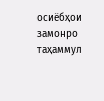осиёбҳои замонро таҳаммул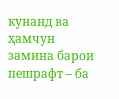кунанд ва ҳамчун замина барои пешрафт – ба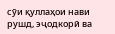сӯи қуллаҳои нави рушд, эҷодкорӣ ва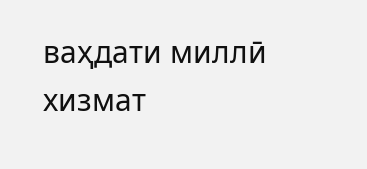ваҳдати миллӣ хизмат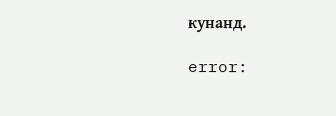кунанд.

error: